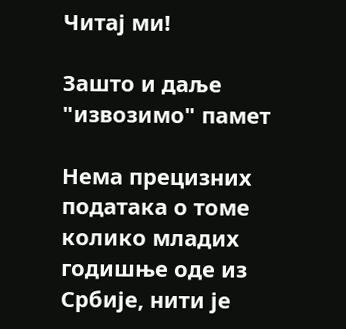Читај ми!

Зашто и даље "извозимо" памет

Нема прецизних података о томе колико младих годишње оде из Србије, нити је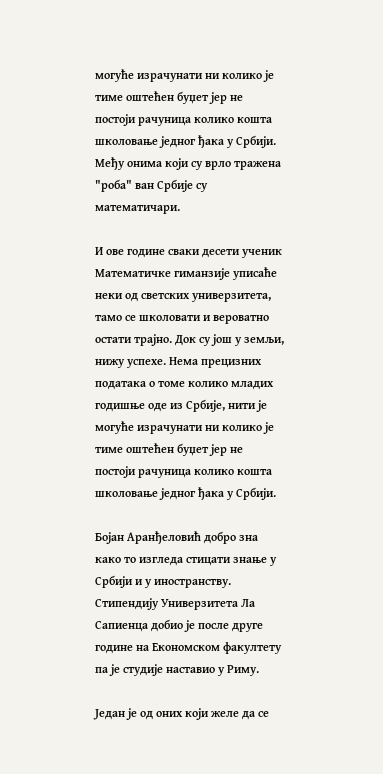могуће израчунати ни колико је тиме оштећен буџет јер не постоји рачуница колико кошта школовање једног ђака у Србији. Међу онима који су врло тражена "роба" ван Србије су математичари.

И ове године сваки десети ученик Математичке гиманзије уписаће неки од светских универзитета, тамо се школовати и вероватно остати трајно. Док су још у земљи, нижу успехе. Нема прецизних података о томе колико младих годишње оде из Србије, нити је могуће израчунати ни колико је тиме оштећен буџет јер не постоји рачуница колико кошта школовање једног ђака у Србији.

Бојан Аранђеловић добро зна како то изгледа стицати знање у Србији и у иностранству. Стипендију Универзитета Ла Сапиенца добио је после друге године на Економском факултету па је студије наставио у Риму.

Један је од оних који желе да се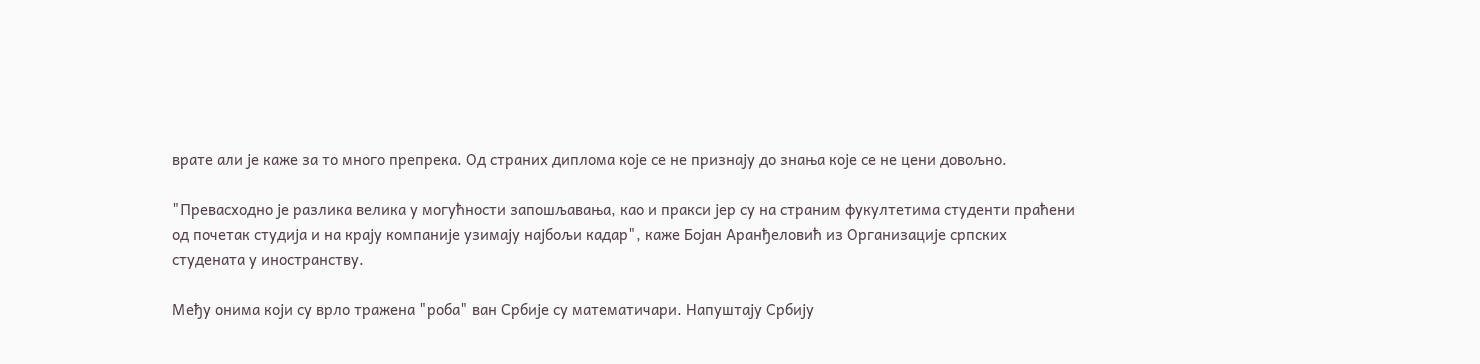врате али је каже за то много препрека. Од страних диплома које се не признају до знања које се не цени довољно.

"Превасходно је разлика велика у могућности запошљавања, као и пракси јер су на страним фукултетима студенти праћени од почетак студија и на крају компаније узимају најбољи кадар", каже Бојан Аранђеловић из Организације српских студената у иностранству.

Међу онима који су врло тражена "роба" ван Србије су математичари. Напуштају Србију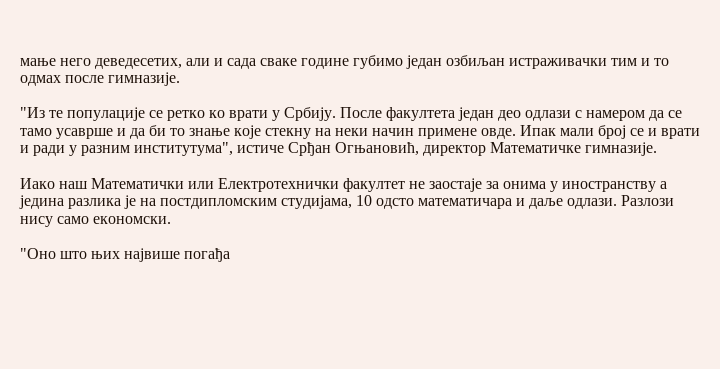мање него деведесетих, али и сада сваке године губимо један озбиљан истраживачки тим и то одмах после гимназије.

"Из те популације се ретко ко врати у Србију. После факултета један део одлази с намером да се тамо усаврше и да би то знање које стекну на неки начин примене овде. Ипак мали број се и врати и ради у разним институтума", истиче Срђан Огњановић, директор Математичке гимназије.

Иако наш Математички или Електротехнички факултет не заостаје за онима у иностранству а једина разлика је на постдипломским студијама, 10 одсто математичара и даље одлази. Разлози нису само економски.

"Оно што њих највише погађа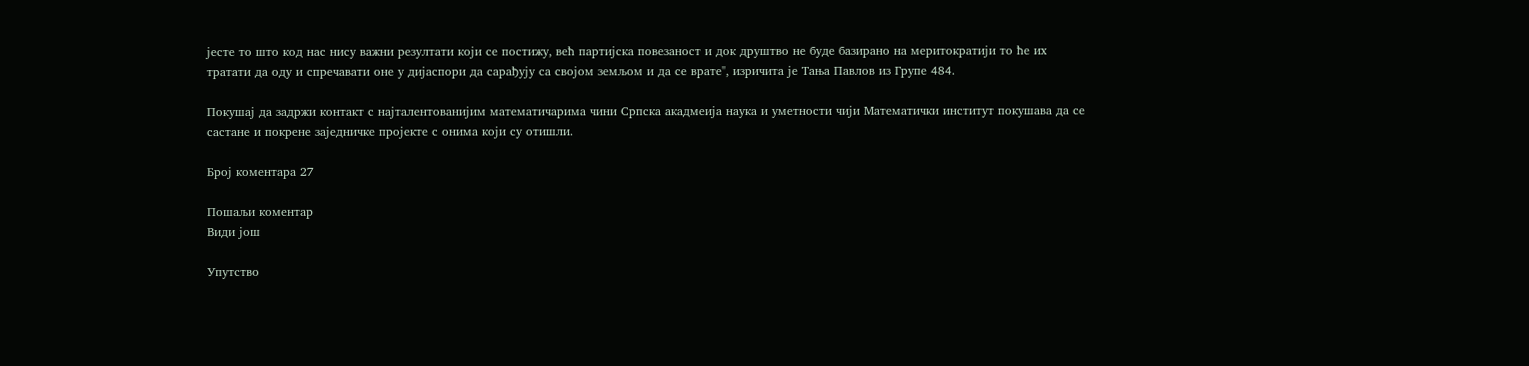јесте то што код нас нису важни резултати који се постижу, већ партијска повезаност и док друштво не буде базирано на меритократији то ће их тратати да оду и спречавати оне у дијаспори да сарађују са својом земљом и да се врате", изричита је Тања Павлов из Групе 484.

Покушај да задржи контакт с најталентованијим математичарима чини Српска акадмеија наука и уметности чији Математички институт покушава да се састане и покрене заједничке пројекте с онима који су отишли.

Број коментара 27

Пошаљи коментар
Види још

Упутство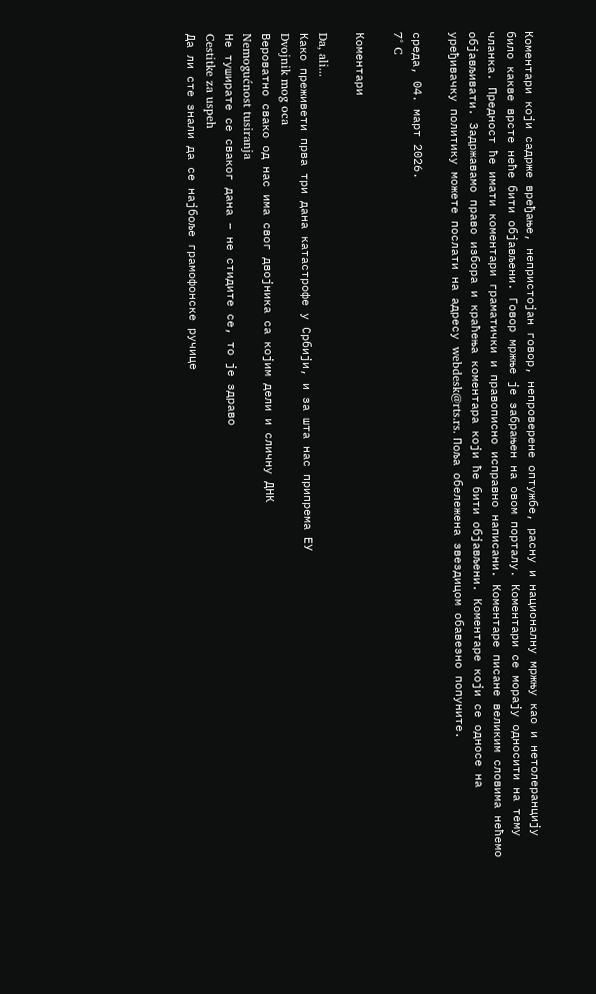Коментари који садрже вређање, непристојан говор, непроверене оптужбе, расну и националну мржњу као и нетолеранцију било какве врсте неће бити објављени. Говор мржње је забрањен на овом порталу. Коментари се морају односити на тему чланка. Предност ће имати коментари граматички и правописно исправно написани. Коментаре писане великим словима нећемо објављивати. Задржавамо право избора и краћења коментара који ће бити објављени. Коментаре који се односе на уређивачку политику можете послати на адресу webdesk@rts.rs. Поља обележена звездицом обавезно попуните.

среда, 04. март 2026.
7° C

Коментари

Da, ali...
Како преживети прва три дана катастрофе у Србији, и за шта нас припрема ЕУ
Dvojnik mog oca
Вероватно свако од нас има свог двојника са којим дели и сличну ДНК
Nemogućnost tusiranja
Не туширате се сваког дана – не стидите се, то је здраво
Cestitke za uspeh
Да ли сте знали да се најбоље грамофонске ручице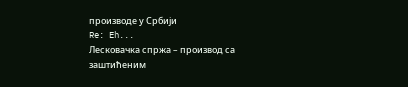производе у Србији
Re: Eh...
Лесковачка спржа – производ са заштићеним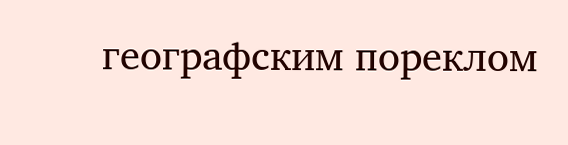географским пореклом